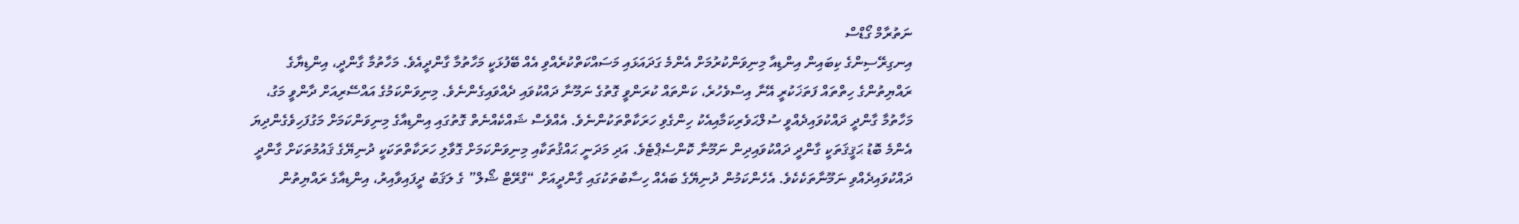ނަތުރާމް ގޯޑްސް
އިނގިރޭސިންގެ ކިބައިން އިންޑިއާ މިނިވަންކުރުމަށް އެންމެ ގަދައަޅައި މަސައްކަތްކުރެއްވި އެއް ބޭފުޅަކީ މަހާތުމާ ގާންދީއެވެ. މަހާތުމާ ގާންދީ، އިންޑިޔާގެ ރައްޔިތުންގެ ހިތްތައް ފަތަޚަކުރީ އޭނާ އިސްވެހުރެ، ކަންތައް ކުރަންވީ ގޮތުގެ ނަމޫނާ ދައްކުވައި ދެއްވައިގެންނެވެ. މިނިވަންކަމުގެ އައްސޭރިއަށް ދާންވީ މަގު، މަހާތުމާ ގާންދީ ދައްކުވައިދެއްވީ ސުލްޙަވެރިކަމާއިއެކު ހިންގެވި ހަރަކާތްތަކުންނެވެ. އެއްވެސް ޝައްކެއްނެތް ގޮތުގައި އިންޑިއާގެ މިނިވަންކަމަށް މަގުފަހިވެގެންދިޔަ އެންމެ ބޮޑު ޙަޤީޤަތަކީ ގާންދީ ދައްކުވައިދިން ނަމޫނާ ކޮންސެޕްޓެވެ. އަދި މަދަނީ ޙައްޤުތަކާއި މިނިވަންކަމަށް ގޮވާލި ހަރަކާތްތަކަކީ ދުނިޔޭގެ ޤައުމުތަކަށް ގާންދީ ދައްކުވައިދެއްވި ނަމޫނާތަކެކެވެ. އެހެންކަމުން ދުނިޔޭގެ ބައެއް ހިސާބުތަކުގައި ގާންދީއަށް “ގްރޭޓް ޝޯލް” ގެ ލަޤަބު ދީފައިވާއިރު، އިންޑިއާގެ ރައްޔިތުން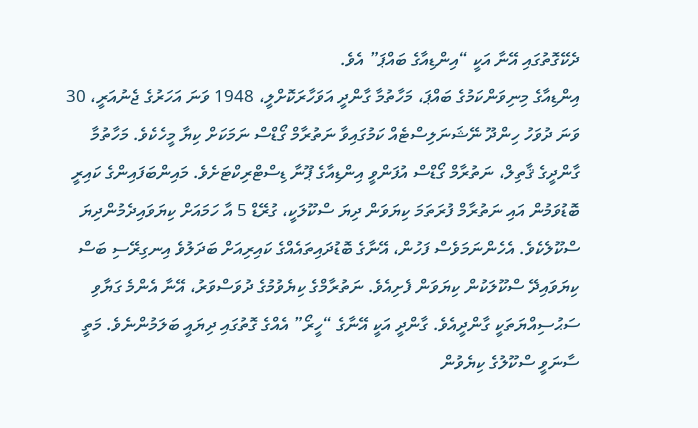ދެކޭގޮތުގައި އޭނާ އަކީ “އިންޑިއާގެ ބައްޕަ” އެވެ.
އިންޑިއާގެ މިނިވަންކަމުގެ ބައްޕަ، މަހާތުމާ ގާންދީ އަވަހާރަކޮށްލީ، 1948 ވަނަ އަހަރުގެ ޖެނުއަރީ، 30 ވަނަ ދުވަހު ހިންދޫ ނޭޝަނަލިސްޓެއް ކަމުގައިވާ ނަތުރާމް ގޯޑްސް ނަމަކަށް ކިޔާ މީހެކެވެ. މަހާތުމާ ގާންދީގެ ޤާތިލް، ނަތުރާމް ގޯޑްސް އުފަންވީ އިންޑިއާގެ ޕޫނާ ޑިސްޓްރިކްޓަށެވެ. މައިންބަފައިންގެ ކައިރީ ބޮޑުވަމުން އައި ނަތުރާމް ފުރަތަމަ ކިޔަވަން ދިޔަ ސްކޫލަކީ، ގުރޭޑް 5 އާ ހަމައަށް ކިޔަވައިދެމުންދިޔަ ސްކޫލެކެވެ. އެހެންނަމަވެސް ފަހުން، އޭނާގެ ބޮޑުދައިތައެއްގެ ކައިރިއަށް ބަދަލުވެ އިނގިރޭސި ބަސް ކިޔަވައިދޭ ސްކޫލަކުން ކިޔަވަން ފެށިއެވެ. ނަތުރާމްގެ ކިޔެވުމުގެ ދުވަސްވަރު، އޭނާ އެންމެ ގަޔާވި ސަޙުސިއްޔަތަކީ ގާންދީއެވެ. ގާންދީ އަކީ އޭނާގެ “ހީރޯ” އެއްގެ ގޮތުގައި ދިޔައީ ބަލަމުންނެވެ. މަތީ ސާނަވީ ސްކޫލުގެ ކިޔެވުން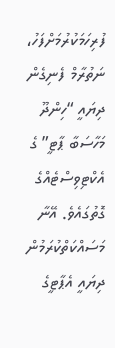ފުރިހަމަކުރުމަށްފަހު، ނަތުރާމް ފެނިގެން ދިޔައީ “ހިންދޫ މަހާސަބާ ޕާޓީ” ގެ އެކްޓިވިސްޓެއްގެ ގޮތުގައެވެ. އޭނާ މަސައްކަތްކުރަމުން ދިޔައީ އެޕާޓީގެ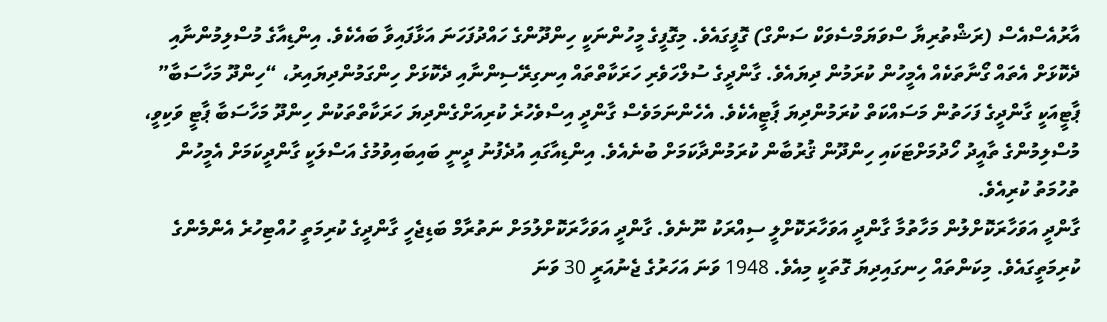އާރުއެސްއެސް (ރަޝްތުރިޔާ ސްވަޔަމްސެވަކް ސަންގް) ގޮފީގައެވެ. މިގޮފީގެ މީހުންނަކީ ހިންދޫންގެ ހައްދުފަހަނަ އަޅާފައިވާ ބައެކެވެ. އިންޑިއާގެ މުސްލިމުންނާއި ދެކޮޅަށް އެތައް ގޯނާތަކެއް އެމީހުން ކުރަމުން ދިޔައެވެ. ގާންދީގެ ސުލްހަވެރި ހަރަކާތްތައް އިނގިރޭސިންނާއި ދެކޮޅަށް ހިންގަމުންދިޔައިރު، “ހިންދޫ މަހާސަބާ” ޕާޓީއަކީ ގާންދީގެ ފަހަތުން މަސައްކަތް ކުރަމުންދިޔަ ޕާޓީއެކެވެ. އެހެންނަމަވެސް ގާންދީ އިސްވެހުރެ ކުރިއަށްގެންދިޔަ ހަރަކާތްތަކުން ހިންދޫ މަހާސަބާ ޕާޓީ ވަކިވީ، މުސްލިމުންގެ ތާއީދު ހޯދުމަށްޓަކައި ހިންދޫން ޤުރުބާން ކުރަމުންދާކަމަށް ބުނެއެވެ. އިންޑިއާގައި އުދެފުނު ދީނީ ބައިބައިވުމުގެ އަސްލަކީ ގާންދީކަމަށް އެމީހުން ތުހުމަތު ކުރިއެވެ.
ގާންދީ އަވަހާރަކޮށްލުން މަހާތުމާ ގާންދީ އަވަހާރަކޮށްލީ ސިއްރަކު ނޫނެވެ. ގާންދީ އަވަހާރަކޮށްލުމަށް ނަތުރާމް ބަޑިޖެހީ ގާންދީގެ ކުރިމަތީ ހުއްޓިހުރެ އެންމެންގެ ކުރިމަތީގައެވެ. މިކަންތައް ހިނގައިދިޔަ ގޮތަކީ މިއެވެ. 1948 ވަނަ އަހަރުގެ ޖެނުއަރީ 30 ވަނަ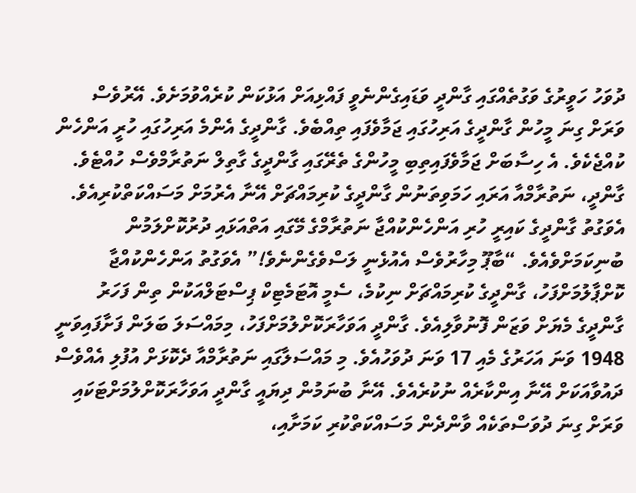ދުވަހު ހަވީރުގެ ވަގުތެއްގައި ގާންދީ ވަޑައިގެންނެވީ ފައްޅިއަށް އަޅުކަން ކުރެއްވުމަށެވެ. އޭރުވެސް ވަރަށް ގިނަ މީހުން ގާންދީގެ އަރިހުގައި ޖަމާވެފައި ތިއްބެވެ. ގާންދީގެ އެންމެ އަރިހުގައި ހުރީ އަންހެން ކުއްޖެކެވެ. އެ ހިސާބަށް ޖަމާވެފައިތިބި މީހުންގެ ތެރޭގައި ގާންދީގެ ގާތިލް ނަތުރާމްވެސް ހުއްޓެވެ. ގާންދީ، ނަތުރާމްއާ އަރައި ހަމަވިތަނުން ގާންދީގެ ކުރިމައްޗަށް އޭނާ އެރުމަށް މަސައްކަތްކުރިއެވެ. އެވަގުތު ގާންދީގެ ކައިރީ ހުރި އަންހެންކުއްޖާ ނަތުރާމްގެ މޭގައި އަތްއަޅައި ދުރުކޮށްލަމުން ބުނިކަމަށްވެއެވެ. “ބާޕޫ މިހާރުވެސް އެއުޅެނީ ލަސްވެގެންނެވެ!” އެވަގުތު އަންހެންކުއްޖާ ކޮށްޕާލުމަށްފަހު، ގާންދީގެ ކުރިމައްޗަށް ނިކުމެ، ސެމީ އޮޓަމެޓިކް ޕިސްޓަލްއަކުން ތިން ފަހަރު ގާންދީގެ މެޔަށް ވަޒަން ފޮނުވާލިއެވެ. ގާންދީ އަވަހާރަކޮށްލުމަށްފަހު، މިމައްސަލަ ބަލަން ފަށާފައިވަނީ 1948 ވަނަ އަހަރުގެ މެއި 17 ވަނަ ދުވަހުއެވެ. މި މައްސަލާގައި ނަތުރާމްއާ ދެކޮޅަށް އުފުލި އެއްވެސް ދައުވާއަކަށް އޭނާ އިންކާރެއް ނުކުރެއެވެ. އޭނާ ބުނަމުން ދިޔައީ ގާންދީ އަވަހާރަކޮށްލުމަށްޓަކައި ވަރަށް ގިނަ ދުވަސްތަކެއް ވާންދެން މަސައްކަތްކުރި ކަމަށާއި،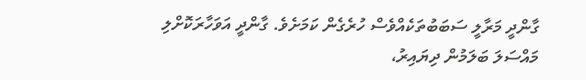ގާންދީ މަރާލީ ސަބަބުތަކެއްވެސް ހުރެގެން ކަމަށެވެ. ގާންދީ އަވަހާރަކޮށްލި މައްސަލަ ބަލަމުން ދިޔައިރު،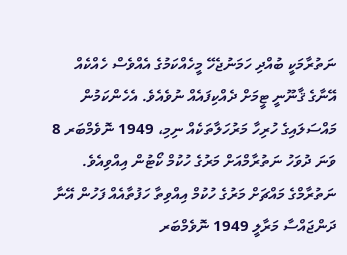ނަތުރާމަކީ ބުއްދި ހަމަނުޖެހޭ މީހެއްކަމުގެ އެއްވެސް ހެއްކެއް އޭނާގެ ޤާނޫނީ ޓީމަށް ދެއްކިފައެއް ނުވެއެވެ. އެހެންކަމުން މައްސަލައިގެ ހުރިހާ މަރުހަލާތަކެއް ނިމި، 1949 ނޮވެމްބަރ 8 ވަނަ ދުވަހު ނަތުރާމްއަށް މަރުގެ ހުކުމް ކޯޓުން އިއްވިއެވެ. ނަތުރާމްގެ މައްޗަށް މަރުގެ ހުކުމް އިއްވިތާ ހަފުތާއެއް ފަހުން އޭނާ ދަންޖައްސާ މަރާލީ 1949 ނޮވެމްބަރ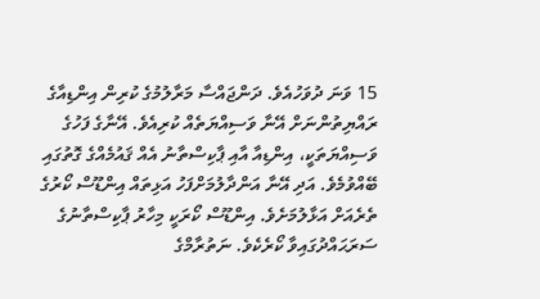15 ވަނަ ދުވަހުއެވެ. ދަންޖައްސާ މަރާލުމުގެ ކުރިން އިންޑިއާގެ ރައްޔިތުންނަށް އޭނާ ވަސިއްޔަތެއް ކުރިއެވެ. އޭނާގެ ފަހުގެ ވަސިއްޔަތަކީ، އިންޑިއާ އާއި ޕާކިސްތާނު އެއް ޤައުމެއްގެ ގޮތުގައި ބޭއްވުމެވެ. އަދި އޭނާ އަންދާލުމަށްފަހު އަޅިތައް އިންޑޫސް ކޯރުގެ ތެރެއަށް އަޅާލުމަށެވެ. އިންޑޫސް ކޯރަކީ މިހާރު ޕާކިސްތާނުގެ ސަރަޙައްދުގައިވާ ކޯރެކެވެ. ނަތުރާމްގެ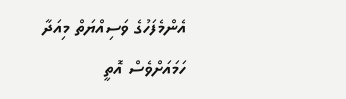އެންމެފަހުގެ ވަސިއްޔަތް މިއަދާ ހަމައަށްވެސް އޮތީ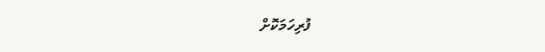ފުރިހަމަކޮށް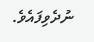ނުދެވިފައެވެ.